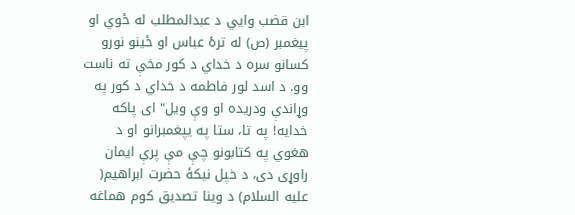ابن قضب وايي د عبدالمطلب له ځوي او پيغمبر (ص) له ترۀ عباس او ځينو نورو کسانو سره د خداي د کور مخې ته ناست وو. د اسد لور فاطمه د خداي د کور په وړاندې ودريده او وې ويل" ای پاکه خدايه! په تا، ستا په يپغمبرانو او د هغوي په کتابونو چې مې پرې ايمان راوړی دی، د خپل نيکۀ حضرت ابراهيم( عليه السلام) د وينا تصديق کوم هماغه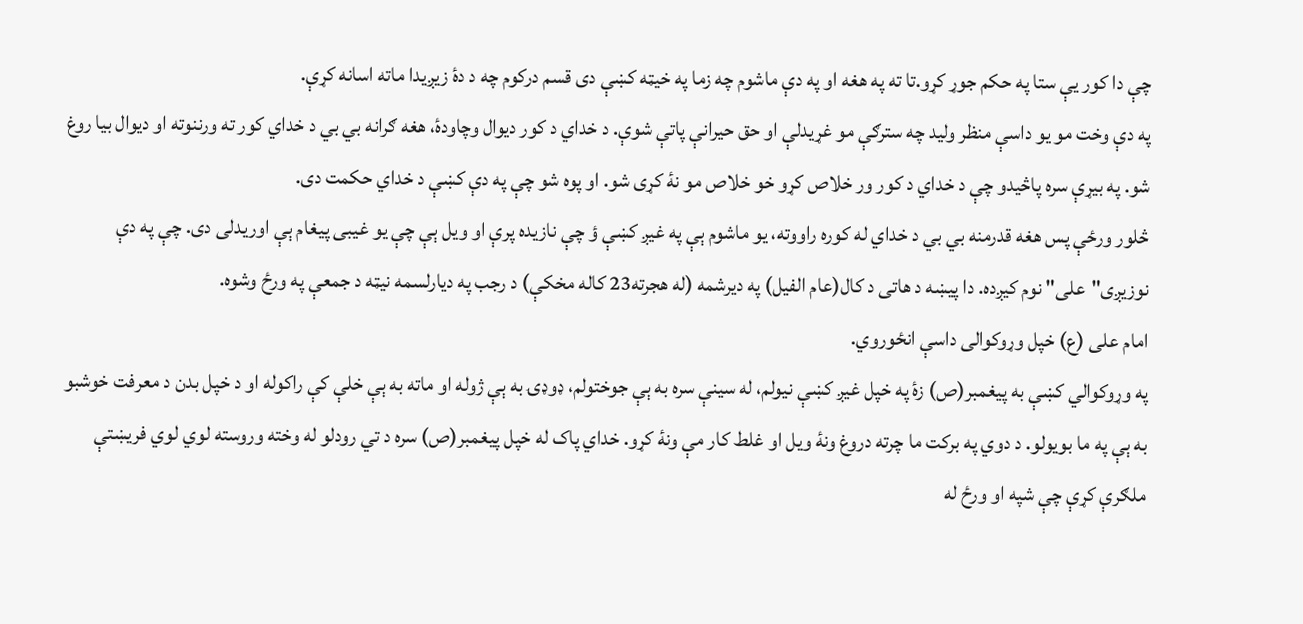چې دا کور يې ستا په حکم جوړ کړو.تا ته په هغه او په دې ماشوم چه زما په خيټه کښې دی قسم درکوم چه د دۀ زيږيدا ماته اسانه کړې.
په دې وخت مو يو داسې منظر وليد چه سترګې مو غړيدلې او حق حيرانې پاتې شوې. د خداي د کور ديوال وچاودۀ، هغه ګرانه بي بي د خداي کور ته ورننوته او ديوال بيا روغ شو. په بيړې سره پاڅيدو چې د خداي د کور ور خلاص کړو خو خلاص مو نۀ کړی شو. او پوه شو چې په دې کښې د خداي حکمت دی.
څلور ورځې پس هغه قدرمنه بي بي د خداي له کوره راووته، يو ماشوم ېې په غيږ کښې ؤ چې نازيده پرې او ويل ېې چې يو غيبی پيغام ېې اوريدلی دی. چې په دې نوزيږی"علی" نوم کيږده. دا پيښه د هاتی د کال(عام الفيل) په ديرشمه (له هجرته23 کاله مخکې) د رجب په ديارلسمه نيټه د جمعې په ورځ وشوه.
امام علی (ع) خپل وړوکوالی داسې انځوروي.
په وړوکوالي کښې به پيغمبر(ص) زۀ په خپل غيږ کښې نيولم، له سينې سره به ېې جوختولم، ډوډۍ به ېې ژوله او ماته به ېې خلې کې راکوله او د خپل بدن د معرفت خوشبو به ېې په ما بويولو. د دوي په برکت ما چرته دروغ ونۀ ويل او غلط کار مې ونۀ کړو. خداي پاک له خپل پيغمبر(ص) سره د تي رودلو له وخته وروسته لوي لوي فريښتې ملګرې کړې چې شپه او ورځ له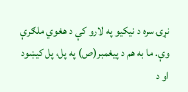نړۍ سره د نيکيو په لارو کې د هغوي ملګرې وې. ما به هم د پيغمبر(ص) په پل، پل کيښود او د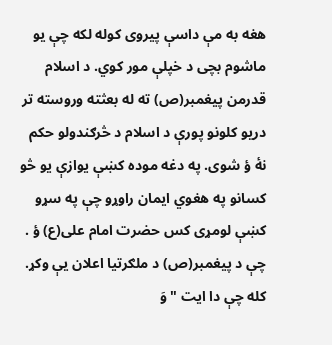هغه به مې داسې پيروی کوله لکه چې يو ماشوم بچی د خپلې مور کوي. د اسلام قدرمن پيغمبر(ص) ته له بعثته وروسته تر دريو کلونو پورې د اسلام د څرګندولو حکم نۀ ؤ شوی. په دغه موده کښې يوازې يو څو کسانو په هغوي ايمان راوړو چې په سړو کښې لومړی کس حضرت امام علی(ع) ؤ . چې د پيغمبر(ص) د ملګرتيا اعلان يې وکړ.
کله چې دا ايت "وَ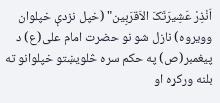اَنْذِرْ عَشِيرَتَکَ الاَقرَبِين" (خپل نزدې خپلوان وويروه) نازل شو نو حضرت امام علی(ع) د پيغمبر(ص) په حکم سره څلويښتو خپلوانو ته بلنه ورکړه او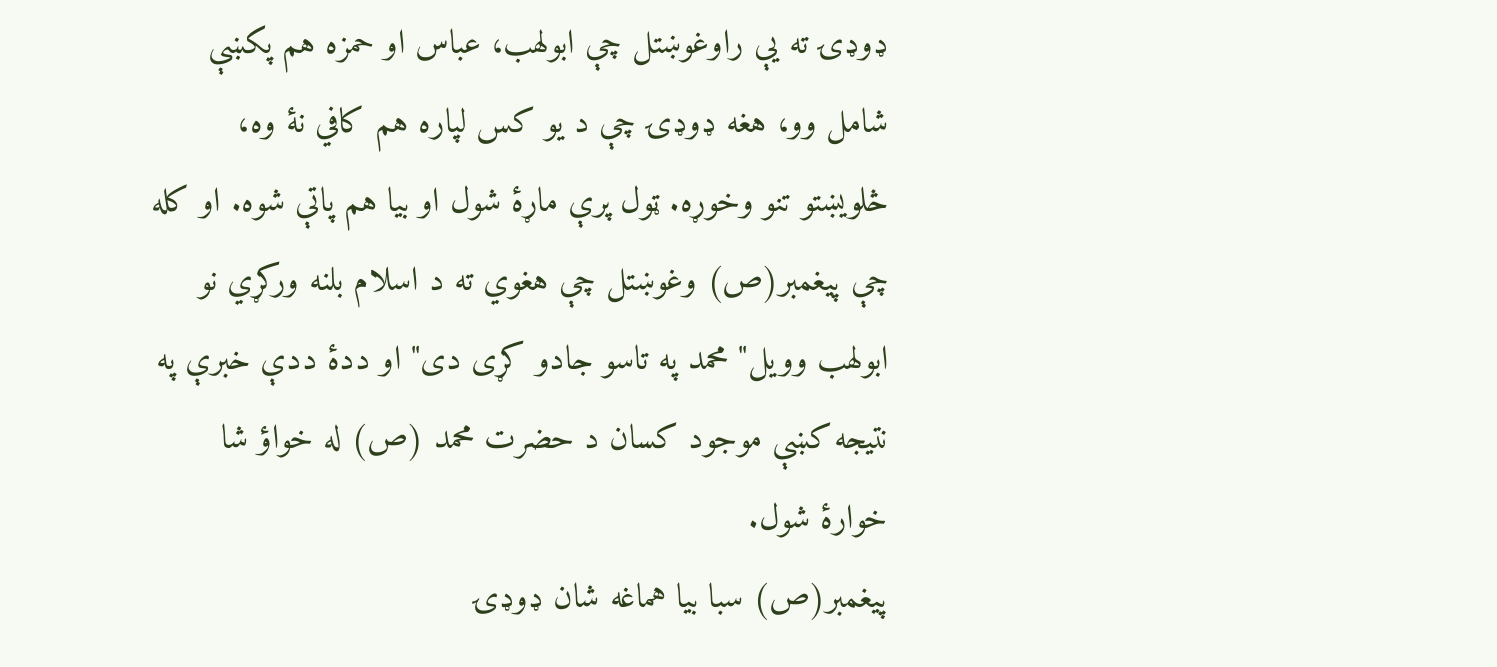ډوډۍ ته يې راوغوښتل چې ابولهب، عباس او حمزه هم پکښې شامل وو، هغه ډوډۍ چې د يو کس لپاره هم کافي نۀ وه، څلويښتو تنو وخوړه. ټول پرې ماړۀ شول او بيا هم پاتې شوه. او کله چې پيغمبر(ص) وغوښتل چې هغوي ته د اسلام بلنه ورکړي نو ابولهب وويل" محمد په تاسو جادو کړی دی" او ددۀ ددې خبرې په نتيجه کښې موجود کسان د حضرت محمد (ص) له خواؤ شا خوارۀ شول.
پيغمبر(ص) سبا بيا هماغه شان ډوډۍ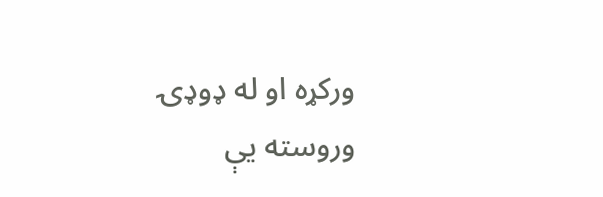ورکړه او له ډوډۍ وروسته يې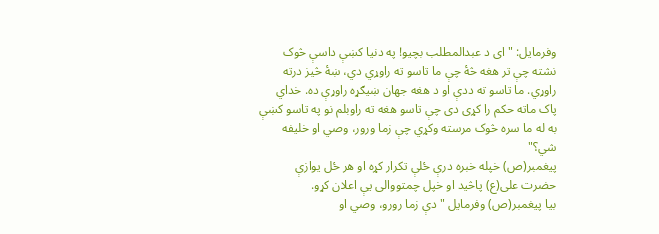وفرمايل: "ای د عبدالمطلب بچيو! په دنيا کښې داسې څوک نشته چې تر هغه څۀ چې ما تاسو ته راوړي دي، ښۀ څيز درته راوړي. ما تاسو ته ددې او د هغه جهان ښيګړه راوړې ده. خداي پاک ماته حکم را کړی دی چې تاسو هغه ته راوبلم نو په تاسو کښې به له ما سره څوک مرسته وکړي چې زما ورور، وصي او خليفه شي؟"
پيغمبر(ص) خپله خبره درې ځلې تکرار کړه او هر ځل يوازې حضرت علی(ع) پاڅيد او خپل چمتووالی يې اعلان کړو.
بيا پيغمبر(ص) وفرمايل "دې زما رورو، وصي او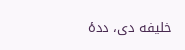خليفه دی، ددۀ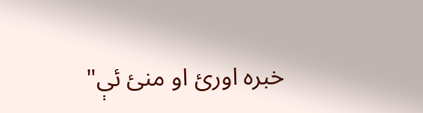خبره اورئ او منئ ئې"